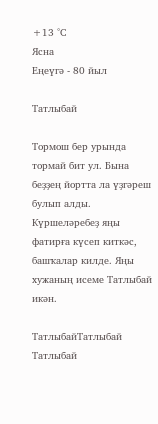+13 °С
Ясна
Еңеүгә - 80 йыл

Татлыбай

Тормош бер урында тормай бит ул. Бына беҙҙең йортта ла үҙгәреш булып алды. Күршеләребеҙ яңы фатирға күсеп киткәс, башҡалар килде. Яңы хужаның исеме Татлыбай икән.

ТатлыбайТатлыбай
Татлыбай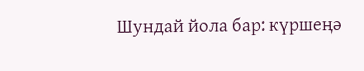Шундай йола бар: күршеңә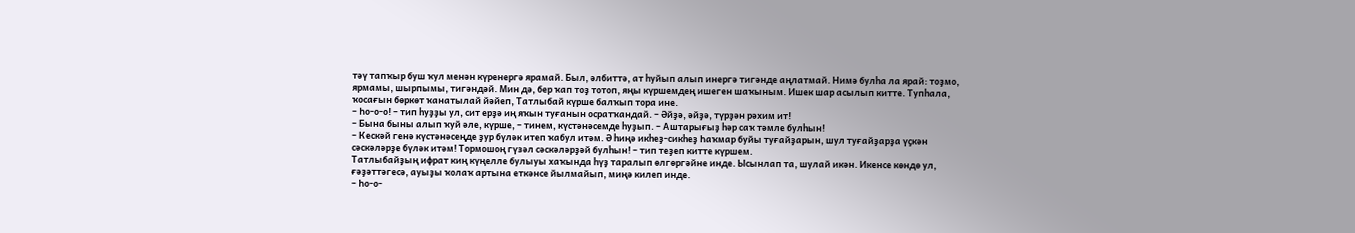тәү тапҡыр буш ҡул менән күренергә ярамай. Был, әлбиттә, ат һуйып алып инергә тигәнде аңлатмай. Нимә булһа ла ярай: тоҙмо, ярмамы, шырпымы, тигәндәй. Мин дә, бер ҡап тоҙ тотоп, яңы күршемдең ишеген шаҡыным. Ишек шар асылып китте. Тупһала, ҡосағын бөркөт ҡанатылай йәйеп, Татлыбай күрше балҡып тора ине.
– Һо-о-о! – тип һуҙҙы ул, сит ерҙә иң яҡын туғанын осратҡандай. – Әйҙә, әйҙә, түрҙән рәхим ит!
– Бына быны алып ҡуй әле, күрше, – тинем, күстәнәсемде һуҙып. – Аштарығыҙ һәр саҡ тәмле булһын!
– Кескәй генә күстәнәсеңде ҙур бүләк итеп ҡабул итәм. Ә һиңә икһеҙ-сикһеҙ Һаҡмар буйы туғайҙарын, шул туғайҙарҙа үҫкән сәскәләрҙе бүләк итәм! Тормошоң гүзәл сәскәләрҙәй булһын! – тип теҙеп китте күршем.
Татлыбайҙың ифрат киң күңелле булыуы хаҡында һүҙ таралып өлгөргәйне инде. Ысынлап та, шулай икән. Икенсе көндө ул, ғәҙәттәгесә, ауыҙы ҡолаҡ артына еткәнсе йылмайып, миңә килеп инде.
– Һо-о-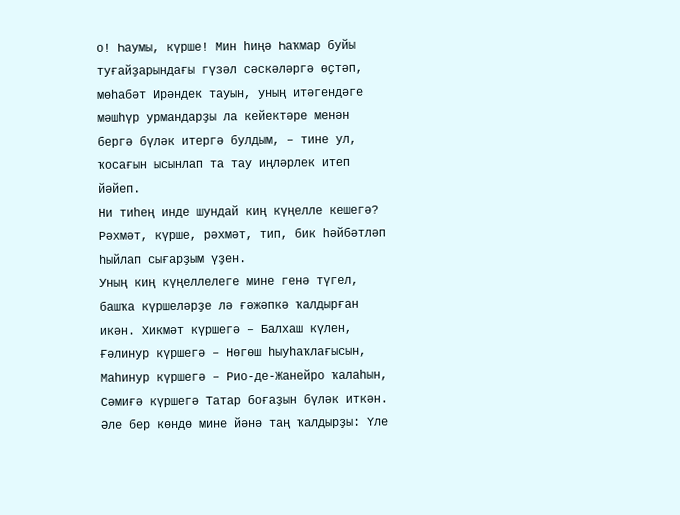о! Һаумы, күрше! Мин һиңә Һаҡмар буйы туғайҙарындағы гүзәл сәскәләргә өҫтәп, мөһабәт Ирәндек тауын, уның итәгендәге мәшһүр урмандарҙы ла кейектәре менән бергә бүләк итергә булдым, – тине ул, ҡосағын ысынлап та тау иңләрлек итеп йәйеп.
Ни тиһең инде шундай киң күңелле кешегә? Рәхмәт, күрше, рәхмәт, тип, бик һәйбәтләп һыйлап сығарҙым үҙен.
Уның киң күңеллелеге мине генә түгел, башҡа күршеләрҙе лә ғәжәпкә ҡалдырған икән. Хикмәт күршегә – Балхаш күлен, Ғәлинур күршегә – Нөгөш һыуһаҡлағысын, Маһинур күршегә – Рио-де-Жанейро ҡалаһын, Сәмиғә күршегә Татар боғаҙын бүләк иткән. Әле бер көндө мине йәнә таң ҡалдырҙы: Үле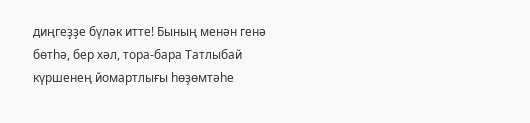диңгеҙҙе бүләк итте! Бының менән генә бөтһә, бер хәл, тора-бара Татлыбай күршенең йомартлығы һөҙөмтәһе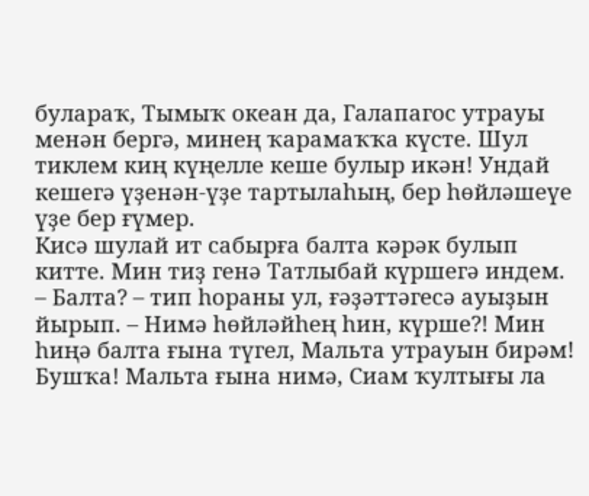булараҡ, Тымыҡ океан да, Галапагос утрауы менән бергә, минең ҡарамаҡҡа күсте. Шул тиклем киң күңелле кеше булыр икән! Ундай кешегә үҙенән-үҙе тартылаһың, бер һөйләшеүе үҙе бер ғүмер.
Кисә шулай ит сабырға балта кәрәк булып китте. Мин тиҙ генә Татлыбай күршегә индем.
– Балта? – тип һораны ул, ғәҙәттәгесә ауыҙын йырып. – Нимә һөйләйһең һин, күрше?! Мин һиңә балта ғына түгел, Мальта утрауын бирәм! Бушҡа! Мальта ғына нимә, Сиам ҡултығы ла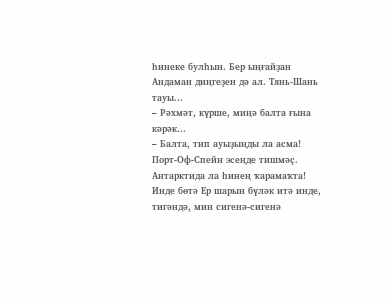һинеке булһын. Бер ыңғайҙан Андаман диңгеҙен дә ал. Тянь-Шань тауы...
– Рәхмәт, күрше, миңә балта ғына кәрәк...
– Балта, тип ауыҙыңды ла асма! Порт-Оф-Спейн эсеңде тишмәҫ. Антарктида ла һинең ҡарамаҡта!
Инде бөтә Ер шарын бүләк итә инде, тигәндә, мин сигенә-сигенә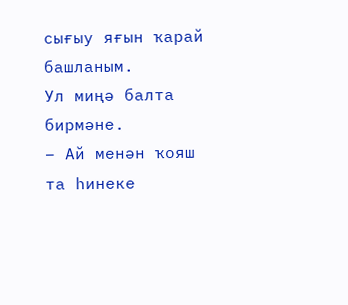сығыу яғын ҡарай башланым.
Ул миңә балта бирмәне.
– Ай менән ҡояш та һинеке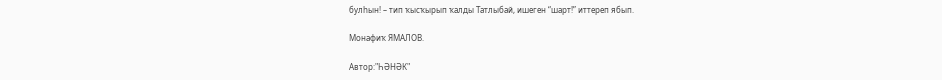булһын! – тип ҡысҡырып ҡалды Татлыбай, ишеген “шарт!” иттереп ябып.

Монафиҡ ЯМАЛОВ.

Автор:"ҺӘНӘК"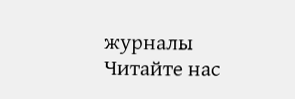журналы
Читайте нас